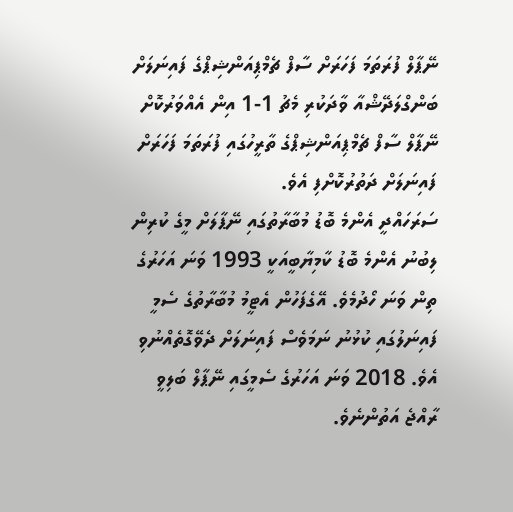ނޭޕާލް ފުރަތަމަ ފަހަރަށް ސާފް ޗެމްޕިއަންޝިޕްގެ ފައިނަލަށް
ބަންގްލަދޭޝްއާ ވާދަކުރި މެޗު 1-1 އިން އެއްވަރުކޮށް ނޭޕާލް ސާފް ޗެމްޕިއަންޝިޕްގެ ތާރީހުގައި ފުރަތަމަ ފަހަރަށް ފައިނަލަށް ދަތުރުކޮށްފި އެވެ.
ސަރަހައްދީ އެންމެ ބޮޑު މުބާރާތުގައި ނޭޕާލަށް މީގެ ކުރިން ލިބުނު އެންމެ ބޮޑު ކާމިޔާބީއަކީ 1993 ވަނަ އަހަރުގެ ތިން ވަނަ ހޯދުމެވެ. އޭގެފަހުން އެޓީމު މުބާރާތުގެ ސެމީ ފައިނަލުގައި ކުޅުނު ނަމަވެސް ފައިނަލަށް ދެވޭގޮތެއްނުވި އެވެ. 2018 ވަނަ އަހަރުގެ ސެމީގައި ނޭޕާލް ބަލިވީ ރާއްޖެ އަތުންނެވެ.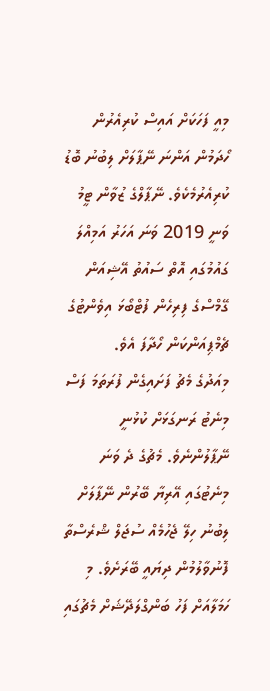މިއީ ފަހަކަށް އައިސް ކުރިއެރުން ހޯދަމުން އަންނަ ނޭޕާލަށް ލިބުނު ބޮޑު ކުރިއެރުމެކެވެ. ނޭޕާލްގެ ޒުވާން ޓީމު ވަނީ 2019 ވަނަ އަހަރު އަމިއްލަ ގައުމުގައި އޮތް ސައުތު އޭޝިއަން ގޭމްސްގެ ފިރިހެން ފުޓްބޯޅަ އިވެންޓުގެ ޗެމްޕިއަންކަން ހޯދާފަ އެވެ.
މިއަދުގެ މެޗު ފަށައިގެން ފުރަތަމަ ފަސް މިނެޓު ރަނގަޅަށް ކުޅުނީ ނޭޕާލުންނެވެ. މެޗުގެ ދެ ވަނަ މިނެޓުގައި އޭރިޔާ ބޭރުން ނޭޕާލަށް ލިބުނު ހިލޭ ޖެހުމެއް ސުޖަލް ޝްރެސްތާ ފޮނުވާލުމުން ދިޔައީ ބޭރަށެވެ. މި ހަމަލާއަށް ފަހު ބަންގްލަދޭޝަށް މެޗުގައި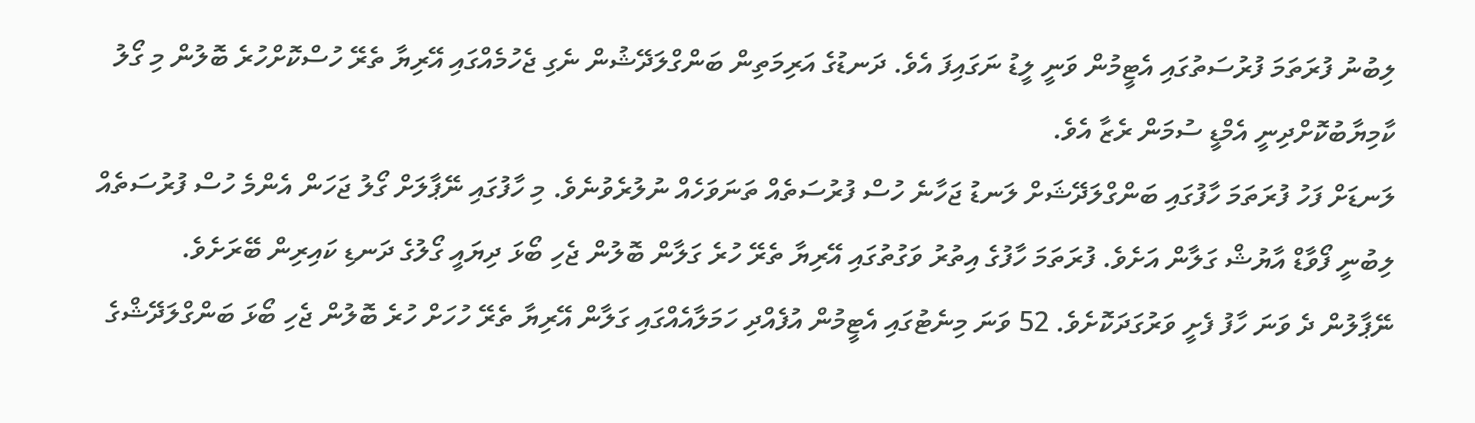ލިބުނު ފުރަތަމަ ފުރުސަތުގައި އެޓީމުން ވަނީ ލީޑު ނަގައިފަ އެވެ. ދަނޑުގެ އަރިމަތިން ބަންގްލަދޭޝުން ނެގި ޖެހުމެއްގައި އޭރިޔާ ތެރޭ ހުސްކޮށްހުރެ ބޮލުން މި ގޯލު ކާމިޔާބުކޮށްދިނީ އެމްޑީ ސުމަން ރެޒާ އެވެ.
ލަނޑަށް ފަހު ފުރަތަމަ ހާފުގައި ބަންގްލަދޭޝަށް ލަނޑު ޖަހާނެ ހުސް ފުރުސަތެއް ތަނަވަހެއް ނުލުރެވުނެވެ. މި ހާފުގައި ނޭޕާލަށް ގޯލު ޖަހަން އެންމެ ހުސް ފުރުސަތެއް ލިބުނީ ފޯވާޑް އާޔުޝް ގަލާން އަށެވެ. ފުރަތަމަ ހާފުގެ އިތުރު ވަގުތުގައި އޭރިޔާ ތެރޭ ހުރެ ގަލާން ބޮލުން ޖެހި ބޯޅަ ދިޔައީ ގޯލުގެ ދަނޑި ކައިރިން ބޭރަށެވެ.
ނޭޕާލުން ދެ ވަނަ ހާފު ފެށީ ވަރުގަދަކޮށެވެ. 52 ވަނަ މިނެޓުގައި އެޓީމުން އުފެއްދި ހަމަލާއެއްގައި ގަލާން އޭރިޔާ ތެރޭ ހުހަށް ހުރެ ބޮލުން ޖެހި ބޯޅަ ބަންގްލަދޭޝްގެ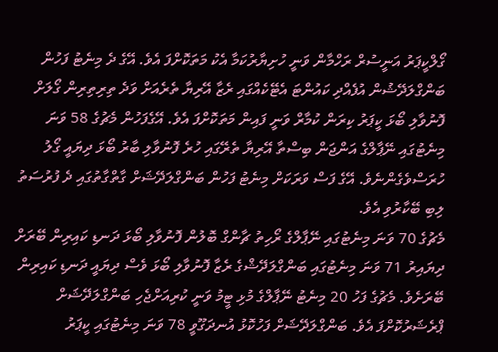ގޯލްކީޕަރު އަނީސުރް ރަހްމާން ވަނީ ހުށިޔާރުކަމާ އެކު މަތަކޮށްފަ އެވެ. އޭގެ ދެ މިނެޓު ފަހުން ބަންގްލަދޭޝުން އުފެއްދި ކައުންޓަ އެޓޭކެއްގައި ރެޒާ އޭރިޔާ ތެރެއަށް ވަދެ ތިރިތިރިން ގޯލަށް ފޮނުވާލި ބޯޅަ ކީޕަރު ކިރަން ކުމާރް ވަނީ ފައިން މަތަކޮށްފަ އެވެ. އޭގެފަހުން މެޗުގެ 58 ވަނަ މިނެޓުގައި ނޭޕާލްގެ އަންޖަން ބިސްތާ އޭރިޔާ ތެރޭގައި ހުރެ ފޮނުވާލި ބާރު ބޯޅަ ދިޔައީ ގޯލު ހުރަސްވެގެންނެވެ. އޭގެ ފަސް ވަރަކަށް މިނެޓު ފަހުން ބަންގްލަދޭޝަށް ގާތްގާތުގައި ދެ ފުރުސަތު ލިބި ބޭކާރުވި އެވެ.
މެޗުގެ 70 ވަނަ މިނެޓުގައި ނޭޕާލްގެ ރޯހިތު ޗާންގް ބޮލުން ފޮނުވާލި ބޯޅަ ދަނޑި ކައިރިން ބޭރަށް ދިޔައިރު 71 ވަނަ މިނެޓުގައި ބަންގްލަދޭޝްގެ ރެޒާ ފޮނުވާލި ބޯޅަ ވެސް ދިޔައީ ދަނޑި ކައިރިން ބޭރަށެވެ. މެޗުގެ ފަހު 20 މިނެޓު ނޭޕާލްގެ މުޅި ޓީމު ވަނީ ކުރިއަށްޖެހި ބަންގްލަދޭޝަށް ޕްރެޝަރުކޮށްފަ އެވެ. ބަންގްލަދޭޝަށް ފަހުކޮޅު އުނދަގޫވީ 78 ވަނަ މިނެޓުގައި ކީޕަރު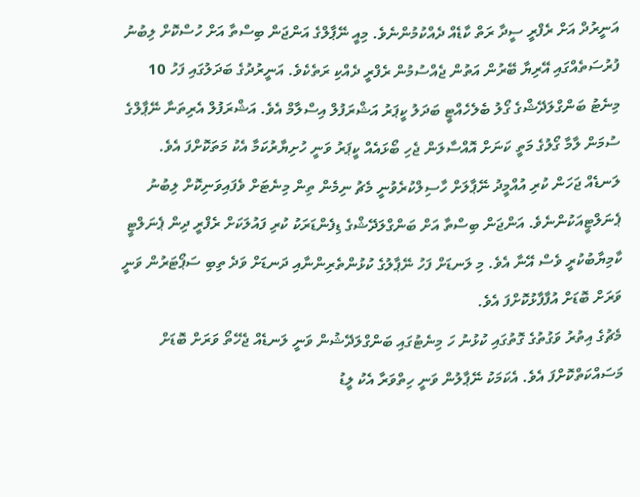އަނީރުދް އަށް ރެފްރީ ސީދާ ރަތް ކާޑެއް ދެއްކުމުންނެވެ. މިއީ ނޭޕާލްގެ އަންޖަން ބިސްތާ އަށް ހުސްކޮށް ލިބުނު ފުރުސަތެއްގައި އޭރިޔާ ބޭރުން އަތުން ޖެއްސުމުން ރެފްރީ ދެއްކި ރަތެކެވެ. އަނީރުދުގެ ބަދަލުގައި ފަހު 10 މިނެޓު ބަންގްލަދޭޝްގެ ގޯލު ބެލެހެއްޓީ ބަދަލު ކީޕަރު އަޝްރަފުލް އިސްލާމް އެވެ. އަޝްރަފުލް އެރިތަނާ ނޭޕާލްގެ ސުމަން ލާމާ ގޯލުގެ މަތީ ކަނަށް އޮއްސާލަން ޖެހި ބޯޅައެއް ކީޕަރު ވަނީ ހުށިޔާރުކަމާ އެކު މަތަކޮށްފަ އެވެ.
ލަނޑެއް ޖަހަން ކުރި އުއްމީދު ނޭޕާލަށް ހާސިލްކުރެވުނީ މެޗު ނިމެން ތިން މިނެޓަށް ވެފައިވަނިކޮށް ލިބުނު ޕެނަލްޓީއަކުންނެވެ. އަންޖަން ބިސްތާ އަށް ބަންގްލަދޭޝްގެ ޑިފެންޑަރަކު ކުރި ފައުލަކަށް ރެފްރީ ދިން ޕެނަލްޓީ ކާމިޔާބުކުރީ ވެސް އޭނާ އެވެ. މި ލަނޑަށް ފަހު ނޭޕާލުގެ ކުޅުންތެރިންނާއި ދަނޑަށް ވަދެ ތިބި ސަޕޯޓަރުން ވަނީ ވަރަށް ބޮޑަށް އުފާފާޅުކޮށްފަ އެވެ.
މެޗުގެ އިތުރު ވަގުތުގެ ގޮތުގައި ކުޅުނު ހަ މިނެޓުގައި ބަންގްލަދޭޝުން ވަނީ ލަނޑެއް ޖެހޭތޯ ވަރަށް ބޮޑަށް މަސައްކަތްކޮށްފަ އެވެ. އެކަމަކު ނޭޕާލުން ވަނީ ހިތްވަރާ އެކު ލީޑު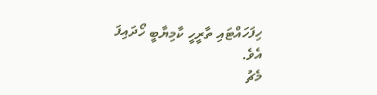ހިފަހައްޓައި ތާރީހީ ކާމިޔާބީ ހޯދައިފަ އެވެ.
މެޗު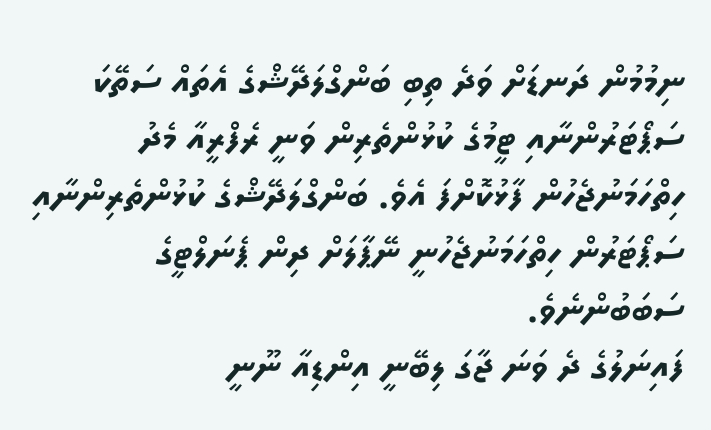ނިމުމުން ދަނޑަށް ވަދެ ތިބި ބަންގްލަދޭޝްގެ އެތައް ސަތޭކަ ސަޕޯޓަރުންނާއި ޓީމުގެ ކުޅުންތެރިން ވަނީ ރެފްރީއާ މެދު ހިތްހަމަނުޖެހުން ފާޅުކޮށްފަ އެވެ. ބަންގްލަދޭޝްގެ ކުޅުންތެރިންނާއި ސަޕޯޓަރުން ހިތްހަމަނުޖެހުނީ ނޭޕާލަށް ދިން ޕެނަލްޓީގެ ސަބަބުންނެވެ.
ފައިނަލުގެ ދެ ވަނަ ޖާގަ ލިބޭނީ އިންޑިއާ ނޫނީ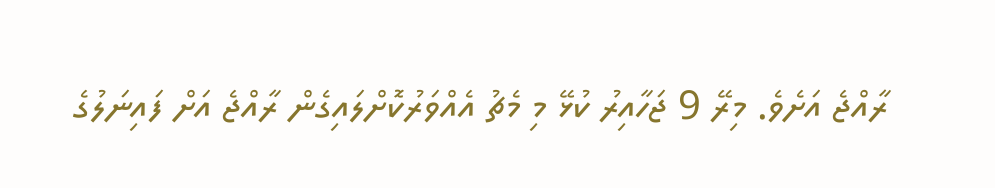ރާއްޖެ އަށެވެ. މިރޭ 9 ޖަހާއިރު ކުޅޭ މި މެޗު އެއްވަރުކޮށްލައިގެން ރާއްޖެ އަށް ފައިނަލުގެ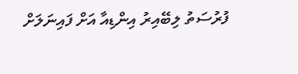ފުރުސަތު ލިބޭއިރު އިންޑިއާ އަށް ފައިނަލަށް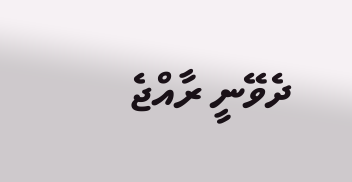ދެވޭނީ ރާއްޖެ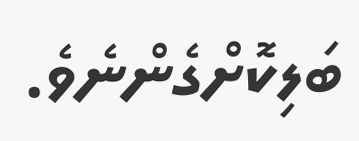ބަލިކޮށްގެންނެވެ.